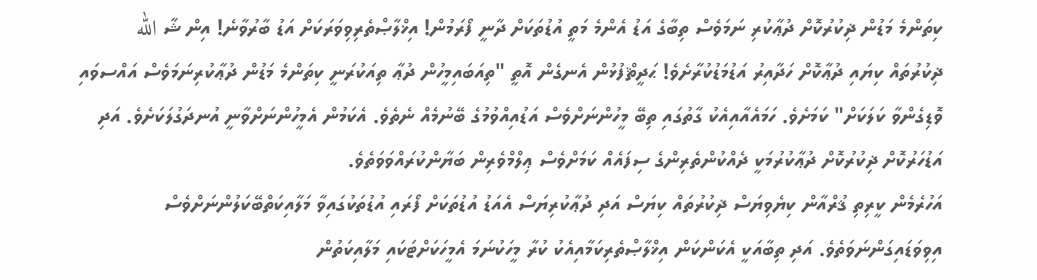ކިތަންމެ މަޑުން ޛިކުރުކޮށް ދުޢާކުރި ނަމަވެސް ތިބާގެ އަޑު އެންމެ މަތީ އުޑުތަކަށް ދާނީ ފޯރަމުން! އިޚްލާޞްތެރިވިވަރަކަށް އަޑު ބާރުވާނެ! އިން ޝާ الله
ޛިކުރުތައް ކިޔައި ދުޢާކޮށް ހަދާއިރު އަޑުމަޑުކުރާށެވެ! ޙަދީޘްފުޅުން އެނގެން އޮތީ "ތިއަބައިމީހުން ދުޢާ ތިއަކުރަނީ ކިތަންމެ މަޑުން ދުޢާކުރިނަމަވެސް އައްސވައި ވޮޑިގެންވާ ކަލަކަށް" ކަމަށެވެ. ހަމައެއާއިއެކު ގާތުގައި ތިބޭ މީހުންނަށްވެސް އަޑުއިއްވުމުގެ ބޭނުމެއް ނެތެވެ. އެކަމުން އެމީހުންނަށްވާނީ އުނދަގުލަކަށެވެ. އަދި އަޑުހަރުކޮށް ޛިކުރުކޮށް ދުޢާކުރުމަކީ ދެއްކުންތެރިންގެ ސިފައެއް ކަމަށްވެސް ޢިލްމްވެރިން ބަޔާންކުރައްވަވަތެވެ.
އަހުރެމެން ކީރިތި ޤުރްއާން ކިޔެވިޔަސް ޛިކުރުތައް ކިޔަސް އަދި ދުޢާކުރިޔަސް އެއަޑު އުޑުތަކަށް ފޯރައި އުޑުތަކުގައިވާ މަލާއިކަތްބޭކަލުންނަށްވެސް އިވިވަޑައިގަންނަވަތެވެ. އަދި ތިބާއަކީ އެކަންކަން އިޚްލާޞްތެރިކަމާއިއެކު ކުރާ މީހަކުނަމަ އެމީހަކަށްޓަކައި މަލާއިކަތުން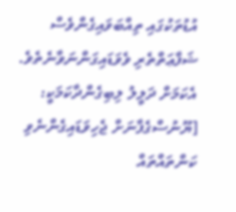އުޑުތަކުގައި ތިއްބަވައިގެންވެސް ޝަފާޢަތްތެރި ވެވަޑައިގަންނަވާނެތެވެ.
އެކަމަށް ދަލީލު ލިބިގެންދާކަމަކީ:
[ޔޫނުސްގެފާނަށް ޖެހިވަޑައިގެންނެވި ކަންތައްތައް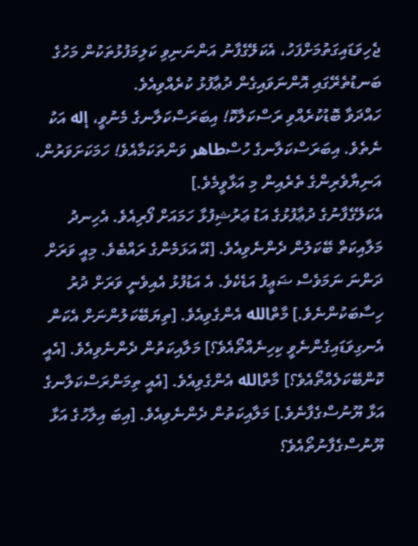ޖެހިވަޑައިގަތުމަށްފަހު، އެކަލޭގެފާނު އަންނަނިވި ކަލިމަފުޅުތަކުން މަހުގެ ބަނޑުތެރޭގައި އޮންނަވައިގެން ދުޢާފުޅު ކުރެއްވިއެވެ.
ހައްދަވާ ބޮޑުކުރެއްވި ރަސްކަލާކޮ! އިބަރަސްކަލާނގެ މެނުވީ، إله އަކު ނެތެވެ. އިބަރަސްކަލާނގެ ހުސްطاهر ވަންތަކަމާއެވެ! ހަމަކަށަވަރުން، އަނިޔާވެރިންގެ ތެރެއިން މި އަޅާވީމެވެ.]
އެކަލޭގެފާނުގެ ދުޢާފުޅުގެ އަޑު ޢަރުޝިފުޅާ ހަމައަށް ފޯރިއެވެ. އެހިނދު މަލާއިކަތް ބޭކަލުން ދެންނެވިއެވެ. [އޭ އަޅަމެންގެ ރައްބެވެ. މިއީ ވަރަށް ދަންނަ ނަމަވެސް ޟަޢީފު އަޑެކެވެ. އެ އަޑުފުޅު އެއިވެނީ ވަރަށް ދުރު ހިސާބަކުންނެވެ.] މާތްالله އެންގެވިއެވެ. [ތިޔަބޭކަލުންނަށް އެކަން އެނގިވަޑައިގެންނެވީ ކިހިނެއްތޯއެވެ؟] މަލާއިކަތުން ދެންނެވިއެވެ. [އެއީ ކޮންބޭކަލެއްތޯއެވެ؟] މާތްالله އެންގެވިއެވެ. [އެއީ ތިމަންރަސްކަލާނގެ އަޅާ ޔޫނުސްގެފާނެވެ.] މަލާއިކަތުން ދެންނެވިއެވެ. [އިބަ އިލާހުގެ އަޅާ ޔޫނުސްގެފާނުތޯއެވެ؟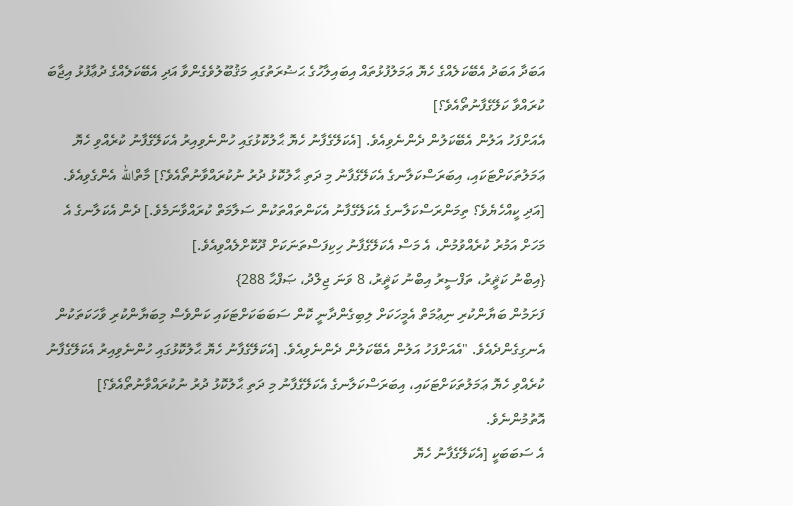އަބަދާ އަބަދު އެބޭކަލެއްގެ ހެޔޮ ޢަމަލުފުޅުތައް އިބައިލާހުގެ ޙަޟުރަތުގައި މަޤުބޫލުވެގެންވާ އަދި އެބޭކަލެއްގެ ދުޢާފުޅު އިޖާބަ ކުރައްވާ ކަލޭގެފާނުތޯއެވެ؟]
އެއަށްފަހު އަލުން އެބޭކަލުން ދެންނެވިއެވެ. [އެކަލޭގެފާނު ހެޔޮ ޙާލުކޮޅުގައި ހުންނެވިއިރު އެކަލޭގެފާނު ކުރެއްވި ހެޔޮ ޢަމަލުތަކަށްޓަކައި، އިބަރަސްކަލާނގެ އެކަލޭގެފާނު މި ދަތި ޙާލުކޮޅު ދުރު ނުކުރައްވާނުތޯއެވެ؟] މާތްالله އެންގެވިއެވެ. [އަދި ކީއްހެޔެވެ؟ ތިމަންރަސްކަލާނގެ އެކަލޭގެފާނު އެކަންތައްތަކުން ސަލާމަތް ކުރައްވާނަމެވެ.] ދެން އެކަލާނގެ އެ މަހަށް އަމުރު ކުރެއްވުމުން، އެ މަސް އެކަލޭގެފާނު ހިކިފަސްތަނަކަށް ދޫކޮށްލެއްވިއެވެ.]
{އިބްނު ކަޘީރު، ތަފްސީރު އިބްނު ކަޘީރު، 8 ވަނަ ޖިލްދު، ޞަފްޙާ 288}
ފަށަމުން ބަޔާންކުރި ނިޢުމަތް އެމީހަކަށް ލިބިގެންދާނީ ކޮން ސަބަބަކަށްޓަކައި ކަންވެސް މިބަޔާންކުރި ވާހަކަތަކުން އެނގިގެންދެއެވެ. "އެއަށްފަހު އަލުން އެބޭކަލުން ދެންނެވިއެވެ. [އެކަލޭގެފާނު ހެޔޮ ޙާލުކޮޅުގައި ހުންނެވިއިރު އެކަލޭގެފާނު ކުރެއްވި ހެޔޮ ޢަމަލުތަކަށްޓަކައި، އިބަރަސްކަލާނގެ އެކަލޭގެފާނު މި ދަތި ޙާލުކޮޅު ދުރު ނުކުރައްވާނުތޯއެވެ؟] އޮތުމުންނެވެ.
އެ ސަބަބަކީ [އެކަލޭގެފާނު ހެޔޮ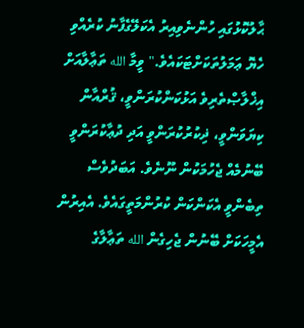ޙާލުކޮޅުގައި ހުންނެވިއިރު އެކަލޭގެފާނު ކުރެއްވި ހެޔޮ ޢަމަލުތަކަށްޓަކައެވެ." ވީމާ الله ތަޢާލާއަށް އިޚްލާޞްތެރިވެ އަޅުކަންކުރަންވީ، ޤުރްއާން ކިޔަވަންވީ، ޛިކުރުކުރަންވީ އަދި ދުޢާކުރަންވީ ބޭނުމެއް ޖެހުމަކުން ނޫނެވެ. އަބަދުވެސް ތިބެންވީ އެކަންކަން ކުރުންމަތީގައެވެ. އެއިރުން އެމީހަކަށް ބޭނުން ޖެހިގެން الله ތަޢާލާގެ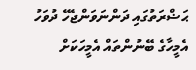ޙަޟްރަތުގައި ދަންނަވަންޖެހޭ ދުވަހު އެމީހާގެ ބޭނުންތައް އެމީހަކަށް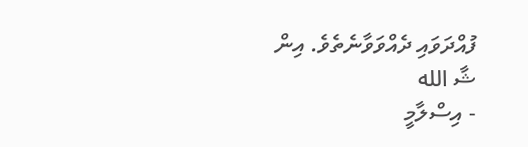ފުއްދަވައި ދެއްވަވާނެތެވެ. އިން ޝާ الله
- އިސްލާމީ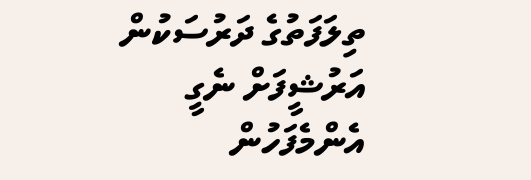ތިލަފަތުގެ ދަރުސަކުން
އަރުޝީފަށް ނެގީ
އެންމެފަހުން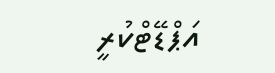އަޕްޑޭޓްކުރީ